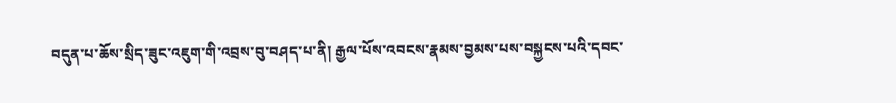བདུན་པ་ཆོས་སྲིད་ཟུང་འཇུག་གི་འབྲས་བུ་བཤད་པ་ནི། རྒྱལ་པོས་འབངས་རྣམས་བྱམས་པས་བསྐྱངས་པའི་དབང་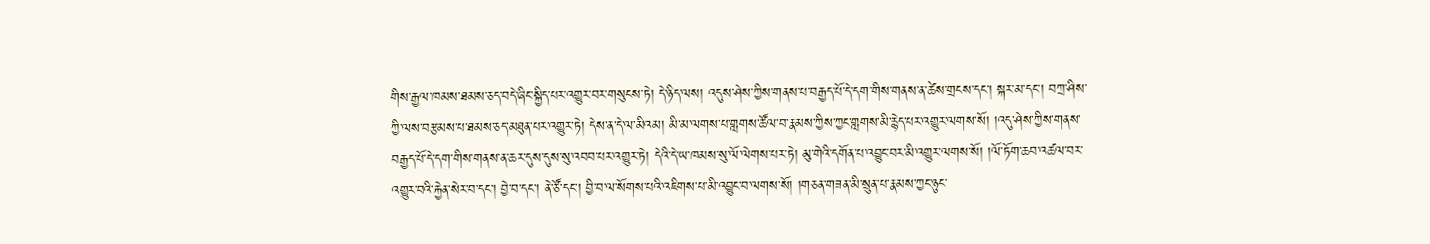གིས་རྒྱལ་ཁམས་ཐམས་ཅད་བདེ་ཞིང་སྐྱིད་པར་འགྱུར་བར་གསུངས་ཏེ། དེ་ཉིད་ལས། འདུས་ཤེས་ཀྱིས་གནས་པ་བརྒྱད་པོ་དེ་དག་གིས་གནས་ན་ཚེས་གྲངས་དང་། སྐར་མ་དང་། བཀྲ་ཤིས་ཀྱི་ལས་བརྩམས་པ་ཐམས་ཅད་མཐུན་པར་འགྱུར་ཏེ། དེས་ན་དེ་ལ་མིའམ། མི་མ་ལགས་པ་གླགས་ཚོལ་བ་རྣམས་ཀྱིས་ཀྱང་གླགས་མི་རྙེད་པར་འགྱུར་ལགས་སོ། །འདུ་ཤེས་ཀྱིས་གནས་བརྒྱད་པོ་དེ་དག་གིས་གནས་ན་ཆར་དུས་དུས་སུ་འབབ་པར་འགྱུར་ཏེ། དེའི་དེ་ཡ་ཁམས་སུ་ལོ་ལེགས་པར་ཏེ། མུ་གེའི་དགོན་པ་འབྱུང་བར་མི་འགྱུར་ལགས་སོ། །ལོ་ཏོག་ཆབ་འཚལ་བར་འགྱུར་བའི་རྐྱེན་སེར་བ་དང་། བྱེ་བ་དང་། ནེ་ཙོ་དང་། བྱི་བ་ལ་སོགས་པའི་འཇིགས་པ་མི་འབྱུང་བ་ལགས་སོ། །གཅན་གཟན་མི་སྲུན་པ་རྣམས་ཀྱང་ཉུང་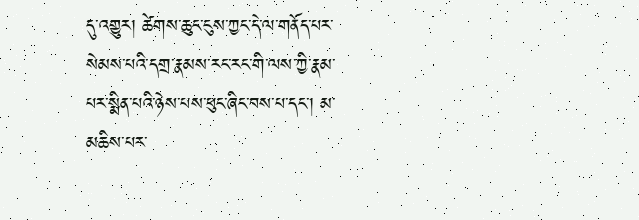དུ་འགྱུར། ཚེགས་ཆུང་ངུས་ཀྱང་དེ་ལ་གནོད་པར་སེམས་པའི་དགྲ་རྣམས་རང་རང་གི་ལས་ཀྱི་རྣམ་པར་སྨིན་པའི་ཉེས་པས་ཕུང་ཞིང་བས་པ་དང་། མ་མཆིས་པར་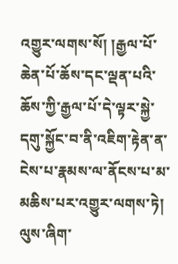འགྱུར་ལགས་སོ། །རྒྱལ་པོ་ཆེན་པོ་ཆོས་དང་ལྡན་པའི་ཆོས་ཀྱི་རྒྱལ་པོ་དེ་ལྟར་སྐྱེ་དགུ་སྐྱོང་བ་ནི་འཇིག་རྟེན་ན་ངེས་པ་རྣམས་ལ་ནོངས་པ་མ་མཆིས་པར་འགྱུར་ལགས་ཏེ། ལུས་ཞིག་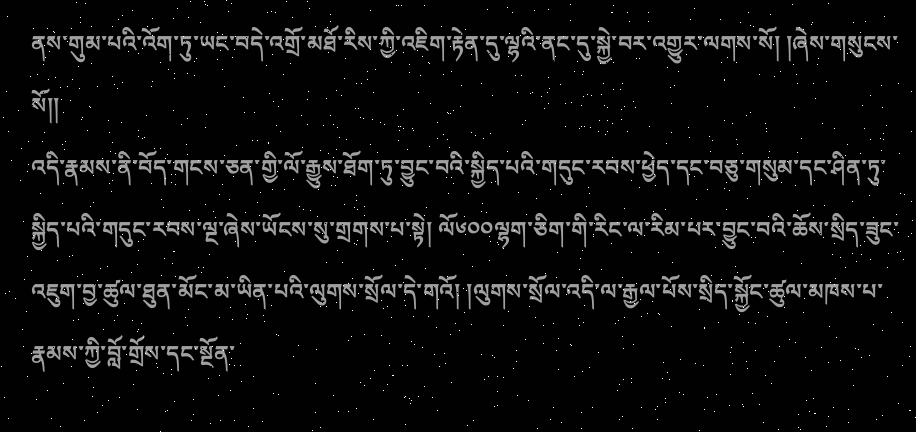ནས་གུམ་པའི་འོག་ཏུ་ཡང་བདེ་འགྲོ་མཐོ་རིས་ཀྱི་འཇིག་རྟེན་དུ་ལྷའི་ནང་དུ་སྐྱེ་བར་འགྱུར་ལགས་སོ། །ཞེས་གསུངས་སོ།།
འདི་རྣམས་ནི་བོད་གངས་ཅན་གྱི་ལོ་རྒྱུས་ཐོག་ཏུ་བྱུང་བའི་སྐྱིད་པའི་གདུང་རབས་ཕྱེད་དང་བཅུ་གསུམ་དང་ཤིན་ཏུ་སྐྱིད་པའི་གདུང་རབས་ལྔ་ཞེས་ཡོངས་སུ་གྲགས་པ་སྟེ། ལོ༦༠༠ལྷག་ཅིག་གི་རིང་ལ་རིམ་པར་བྱུང་བའི་ཆོས་སྲིད་ཟུང་འཇུག་བྱ་ཚུལ་ཐུན་མོང་མ་ཡིན་པའི་ལུགས་སྲོལ་དེ་གའོ། །ལུགས་སྲོལ་འདི་ལ་རྒྱལ་པོས་སྲིད་སྐྱོང་ཚུལ་མཁས་པ་རྣམས་ཀྱི་བློ་གྲོས་དང་སྔོན་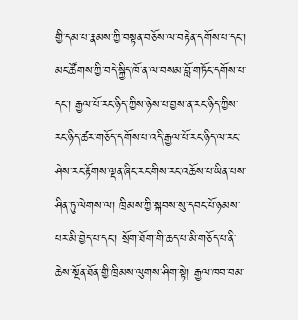གྱི་དམ་པ་རྣམས་ཀྱི་བསྟན་བཅོས་ལ་བརྟེན་དགོས་པ་དང་། མང་ཚོགས་ཀྱི་བདེ་སྐྱིད་ཁོ་ན་ལ་བསམ་བློ་གཏོང་དགོས་པ་དང་། རྒྱལ་པོ་རང་ཉིད་ཀྱིས་ཉེས་པ་བྱས་ན་རང་ཉིད་ཀྱིས་རང་ཉིད་ཚར་གཅོད་དགོས་པ་འདི་རྒྱལ་པོ་རང་ཉིད་ལ་རང་ཤེས་རང་རྟོགས་ལྡན་ཞིང་རང་གིས་རང་འཆོས་པ་ཡིན་པས་ཤིན་ཏུ་ལེགས་ལ། ཁྲིམས་ཀྱི་སྐབས་སུ་དབང་པོ་ཉམས་པར་མི་བྱེད་པ་དང་། སྲོག་ཐོག་གི་ཆད་པ་མི་གཅོད་པ་ནི་ཆེས་སྔོན་ཐོན་གྱི་ཁྲིམས་ལུགས་ཤིག་སྟེ། རྒྱལ་ཁབ་བམ་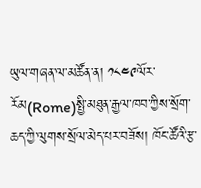ཡུལ་གཞན་ལ་མཚོན་ན། ༡༨༤༩ལོར་རོམ(Rome)སྤྱི་མཐུན་རྒྱལ་ཁབ་ཀྱིས་སྲོག་ཆད་ཀྱི་ལུགས་སྲོལ་མེད་པར་བཟོས། ཁོང་ཚོའི་རྩ་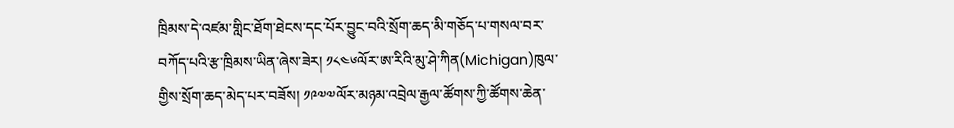ཁྲིམས་དེ་འཛམ་གླིང་ཐོག་ཐེངས་དང་པོར་བྱུང་བའི་སྲོག་ཆད་མི་གཅོད་པ་གསལ་བར་བཀོད་པའི་རྩ་ཁྲིམས་ཡིན་ཞེས་ཟེར། ༡༨༤༦ལོར་ཨ་རིའི་མུ་ཤེ་ཀིན(Michigan)ཁུལ་གྱིས་སྲོག་ཆད་མེད་པར་བཟོས། ༡༩༧༧ལོར་མཉམ་འབྲེལ་རྒྱལ་ཚོགས་ཀྱི་ཚོགས་ཆེན་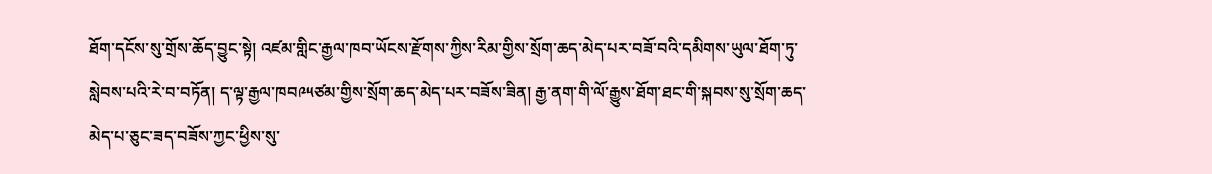ཐོག་དངོས་སུ་གྲོས་ཆོད་བྱུང་སྟེ། འཛམ་གླིང་རྒྱལ་ཁབ་ཡོངས་རྫོགས་ཀྱིས་རིམ་གྱིས་སྲོག་ཆད་མེད་པར་བཟོ་བའི་དམིགས་ཡུལ་ཐོག་ཏུ་སླེབས་པའི་རེ་བ་བཏོན། ད་ལྟ་རྒྱལ་ཁབ༩༥ཙམ་གྱིས་སྲོག་ཆད་མེད་པར་བཟོས་ཟིན། རྒྱ་ནག་གི་ལོ་རྒྱུས་ཐོག་ཐང་གི་སྐབས་སུ་སྲོག་ཆད་མེད་པ་ཅུང་ཟད་བཟོས་ཀྱང་ཕྱིས་སུ་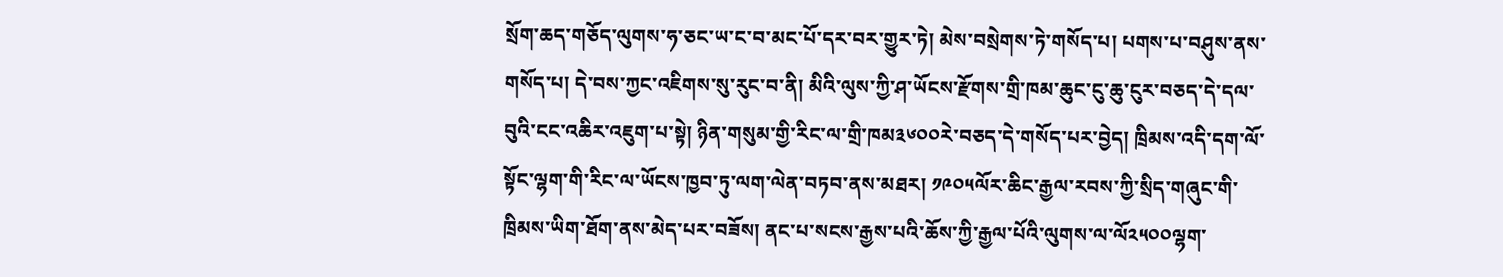སྲོག་ཆད་གཅོད་ལུགས་ཧ་ཅང་ཡ་ང་བ་མང་པོ་དར་བར་གྱུར་ཏེ། མེས་བསྲེགས་ཏེ་གསོད་པ། པགས་པ་བཤུས་ནས་གསོད་པ། དེ་བས་ཀྱང་འཇིགས་སུ་རུང་བ་ནི། མིའི་ལུས་ཀྱི་ཤ་ཡོངས་རྫོགས་གྲི་ཁམ་ཆུང་ངུ་ཆུ་ངུར་བཅད་དེ་དལ་བུའི་ངང་འཆིར་འཇུག་པ་སྟེ། ཉིན་གསུམ་གྱི་རིང་ལ་གྲི་ཁམ༣༦༠༠རེ་བཅད་དེ་གསོད་པར་བྱེད། ཁྲིམས་འདི་དག་ལོ་སྟོང་ལྷག་གི་རིང་ལ་ཡོངས་ཁྱབ་ཏུ་ལག་ལེན་བཏབ་ནས་མཐར། ༡༩༠༥ལོར་ཆིང་རྒྱལ་རབས་ཀྱི་སྲིད་གཞུང་གི་ཁྲིམས་ཡིག་ཐོག་ནས་མེད་པར་བཟོས། ནང་པ་སངས་རྒྱས་པའི་ཆོས་ཀྱི་རྒྱལ་པོའི་ལུགས་ལ་ལོ༢༥༠༠ལྷག་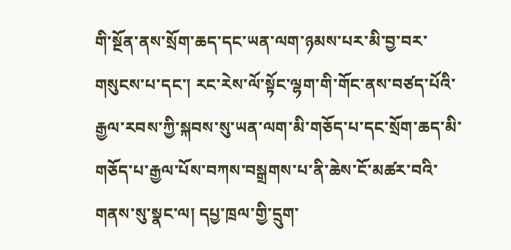གི་སྔོན་ནས་སྲོག་ཆད་དང་ཡན་ལག་ཉམས་པར་མི་བྱ་བར་གསུངས་པ་དང་། རང་རེས་ལོ་སྟོང་ལྷག་གི་གོང་ནས་བཙད་པོའི་རྒྱལ་རབས་ཀྱི་སྐབས་སུ་ཡན་ལག་མི་གཅོད་པ་དང་སྲོག་ཆད་མི་གཅོད་པ་རྒྱལ་པོས་བཀས་བསྒྲགས་པ་ནི་ཆེས་ངོ་མཚར་བའི་གནས་སུ་སྣང་ལ། དཔྱ་ཁྲལ་གྱི་དྲུག་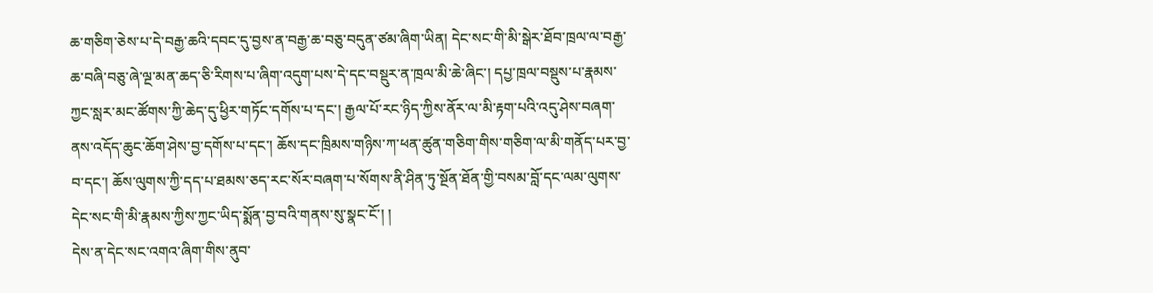ཆ་གཅིག་ཅེས་པ་དེ་བརྒྱ་ཆའི་དབང་དུ་བྱས་ན་བརྒྱ་ཆ་བཅུ་བདུན་ཙམ་ཞིག་ཡིན། དེང་སང་གི་མི་སྒེར་ཐོབ་ཁྲལ་ལ་བརྒྱ་ཆ་བཞི་བཅུ་ཞེ་ལྔ་མན་ཆད་ཅི་རིགས་པ་ཞིག་འདུག་པས་དེ་དང་བསྡུར་ན་ཁྲལ་མི་ཆེ་ཞིང་། དཔྱ་ཁྲལ་བསྡུས་པ་རྣམས་ཀྱང་སླར་མང་ཚོགས་ཀྱི་ཆེད་དུ་ཕྱིར་གཏོང་དགོས་པ་དང་། རྒྱལ་པོ་རང་ཉིད་ཀྱིས་ནོར་ལ་མི་རྟག་པའི་འདུ་ཤེས་བཞག་ནས་འདོད་ཆུང་ཆོག་ཤེས་བྱ་དགོས་པ་དང་། ཆོས་དང་ཁྲིམས་གཉིས་ཀ་ཕན་ཚུན་གཅིག་གིས་གཅིག་ལ་མི་གནོད་པར་བྱ་བ་དང་། ཆོས་ལུགས་ཀྱི་དད་པ་ཐམས་ཅད་རང་སོར་བཞག་པ་སོགས་ནི་ཤིན་ཏུ་སྔོན་ཐོན་གྱི་བསམ་བློ་དང་ལམ་ལུགས་དེང་སང་གི་མི་རྣམས་ཀྱིས་ཀྱང་ཡིད་སྨོན་བྱ་བའི་གནས་སུ་སྣང་ངོ་། །
དེས་ན་དེང་སང་འགའ་ཞིག་གིས་ནུབ་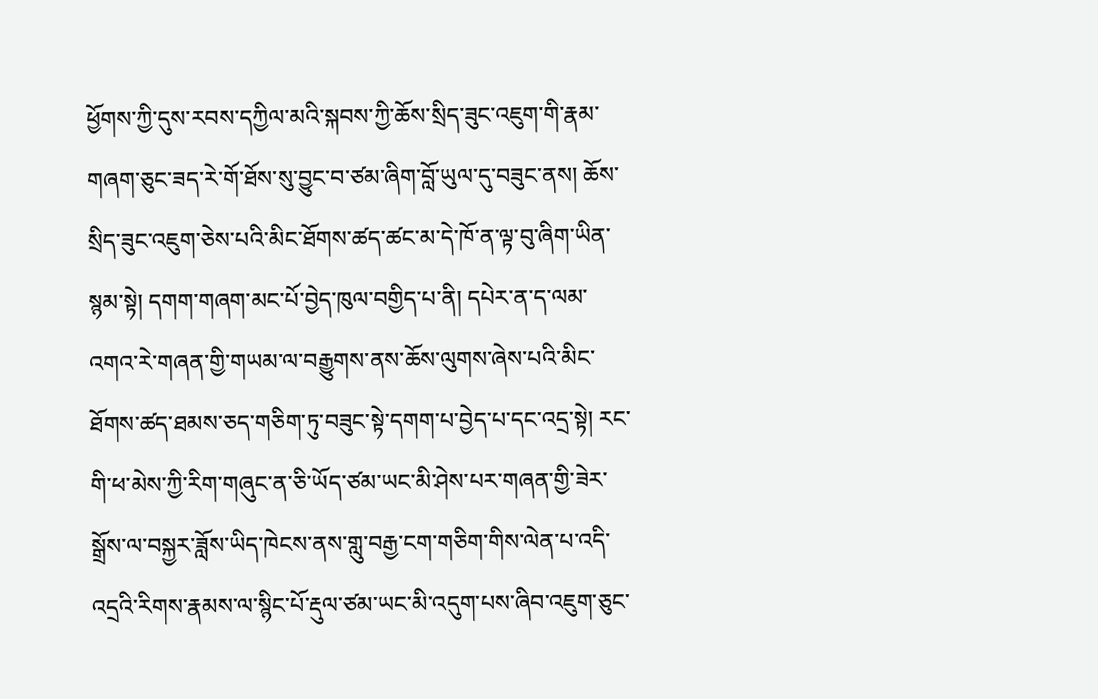ཕྱོགས་ཀྱི་དུས་རབས་དཀྱིལ་མའི་སྐབས་ཀྱི་ཆོས་སྲིད་ཟུང་འཇུག་གི་རྣམ་གཞག་ཅུང་ཟད་རེ་གོ་ཐོས་སུ་བྱུང་བ་ཙམ་ཞིག་བློ་ཡུལ་དུ་བཟུང་ནས། ཆོས་སྲིད་ཟུང་འཇུག་ཅེས་པའི་མིང་ཐོགས་ཚད་ཚང་མ་དེ་ཁོ་ན་ལྟ་བུ་ཞིག་ཡིན་སྙམ་སྟེ། དགག་གཞག་མང་པོ་བྱེད་ཁུལ་བགྱིད་པ་ནི། དཔེར་ན་ད་ལམ་འགའ་རེ་གཞན་གྱི་གཡམ་ལ་བརྒྱུགས་ནས་ཆོས་ལུགས་ཞེས་པའི་མིང་ཐོགས་ཚད་ཐམས་ཅད་གཅིག་ཏུ་བཟུང་སྟེ་དགག་པ་བྱེད་པ་དང་འདྲ་སྟེ། རང་གི་ཕ་མེས་ཀྱི་རིག་གཞུང་ན་ཅི་ཡོད་ཙམ་ཡང་མི་ཤེས་པར་གཞན་གྱི་ཟེར་སྒྲོས་ལ་བསྐྱར་ཟློས་ཡིད་ཁེངས་ནས་གླུ་བརྒྱ་ངག་གཅིག་གིས་ལེན་པ་འདི་འདྲའི་རིགས་རྣམས་ལ་སྙིང་པོ་རྡུལ་ཙམ་ཡང་མི་འདུག་པས་ཞིབ་འཇུག་ཅུང་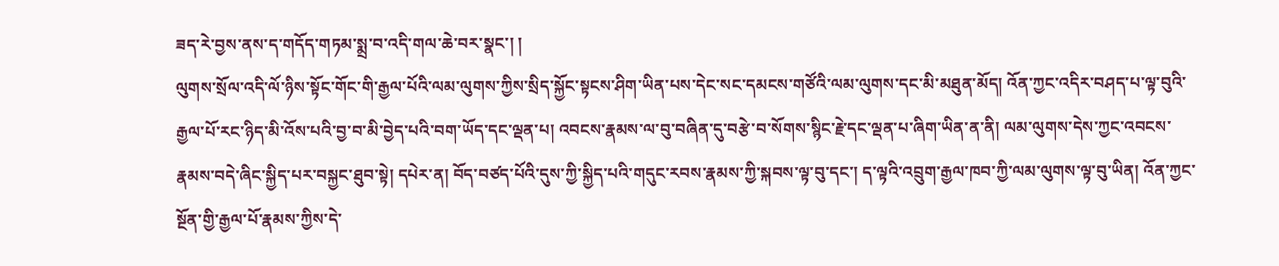ཟད་རེ་བྱས་ནས་ད་གདོད་གཏམ་སྨྲ་བ་འདི་གལ་ཆེ་བར་སྣང་། །
ལུགས་སྲོལ་འདི་ལོ་ཉིས་སྟོང་གོང་གི་རྒྱལ་པོའི་ལམ་ལུགས་ཀྱིས་སྲིད་སྐྱོང་སྟངས་ཤིག་ཡིན་པས་དེང་སང་དམངས་གཙོའི་ལམ་ལུགས་དང་མི་མཐུན་མོད། འོན་ཀྱང་འདིར་བཤད་པ་ལྟ་བུའི་རྒྱལ་པོ་རང་ཉིད་མི་འོས་པའི་བྱ་བ་མི་བྱེད་པའི་བག་ཡོད་དང་ལྡན་པ། འབངས་རྣམས་ལ་བུ་བཞིན་དུ་བརྩེ་བ་སོགས་སྙིང་རྗེ་དང་ལྡན་པ་ཞིག་ཡིན་ན་ནི། ལམ་ལུགས་དེས་ཀྱང་འབངས་རྣམས་བདེ་ཞིང་སྐྱིད་པར་བསྐྱང་ཐུབ་སྟེ། དཔེར་ན། བོད་བཙད་པོའི་དུས་ཀྱི་སྐྱིད་པའི་གདུང་རབས་རྣམས་ཀྱི་སྐབས་ལྟ་བུ་དང་། ད་ལྟའི་འབྲུག་རྒྱལ་ཁབ་ཀྱི་ལམ་ལུགས་ལྟ་བུ་ཡིན། འོན་ཀྱང་སྔོན་གྱི་རྒྱལ་པོ་རྣམས་ཀྱིས་དེ་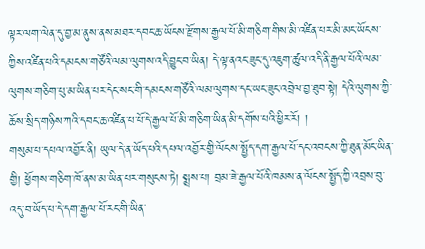ལྟར་ལག་ལེན་དུ་བྱ་མ་ནུས་ནས་མཐར་དབང་ཆ་ཡོངས་རྫོགས་རྒྱལ་པོ་མི་གཅིག་གིས་མི་འཛིན་པར་མི་མང་ཡོངས་ཀྱིས་འཛིན་པའི་དམངས་གཙོའི་ལམ་ལུགས་འདི་བྱུང་བ་ཡིན། དེ་ལྟ་ནའང་ཟུང་དུ་འཇུག་ཚུལ་འདི་ནི་རྒྱལ་པོའི་ལམ་ལུགས་གཅིག་པུ་མ་ཡིན་པར་དེང་སང་གི་དམངས་གཙོའི་ལམ་ལུགས་དང་ཡང་ཟུང་འབྲེལ་བྱ་ཐུབ་སྟེ། དེའི་ལུགས་ཀྱི་ཆོས་སྲིད་གཉིས་ཀའི་དབང་ཆ་འཛིན་པ་པོ་དེ་རྒྱལ་པོ་མི་གཅིག་ཡིན་མི་དགོས་པའི་ཕྱིར་རོ། །
གསུམ་པ་དཔལ་འབྱོར་ནི། ཡུལ་དེ་ན་ཡོད་པའི་དཔལ་འབྱོར་གྱི་ལོངས་སྤྱོད་དག་རྒྱལ་པོ་དང་འབངས་ཀྱི་ཐུན་མོང་ཡིན་གྱི། ཕྱོགས་གཅིག་ཁོ་ནས་མ་ཡིན་པར་གསུངས་ཏེ། སྨྲས་པ། བྲམ་ཟེ་རྒྱལ་པོའི་ཁམས་ན་ལོངས་སྤྱོད་ཀྱི་འབྲས་བུ་འདུ་བ་ཡོད་པ་དེ་དག་རྒྱལ་པོ་རང་གི་ཡིན་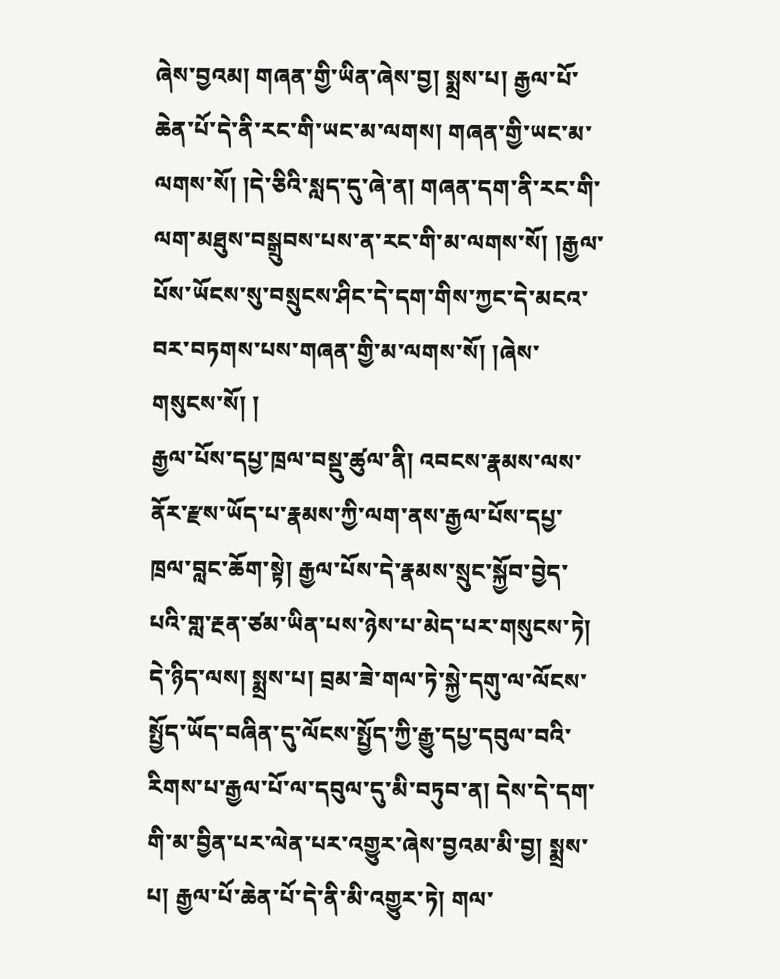ཞེས་བྱའམ། གཞན་གྱི་ཡིན་ཞེས་བྱ། སྨྲས་པ། རྒྱལ་པོ་ཆེན་པོ་དེ་ནི་རང་གི་ཡང་མ་ལགས། གཞན་གྱི་ཡང་མ་ལགས་སོ། །དེ་ཅིའི་སླད་དུ་ཞེ་ན། གཞན་དག་ནི་རང་གི་ལག་མཐུས་བསྒྲུབས་པས་ན་རང་གི་མ་ལགས་སོ། །རྒྱལ་པོས་ཡོངས་སུ་བསྲུངས་ཤིང་དེ་དག་གིས་ཀྱང་དེ་མངའ་བར་བཏགས་པས་གཞན་གྱི་མ་ལགས་སོ། །ཞེས་གསུངས་སོ། །
རྒྱལ་པོས་དཔྱ་ཁྲལ་བསྡུ་ཚུལ་ནི། འབངས་རྣམས་ལས་ནོར་རྫས་ཡོད་པ་རྣམས་ཀྱི་ལག་ནས་རྒྱལ་པོས་དཔྱ་ཁྲལ་བླང་ཆོག་སྟེ། རྒྱལ་པོས་དེ་རྣམས་སྲུང་སྐྱོབ་བྱེད་པའི་གླ་རྔན་ཙམ་ཡིན་པས་ཉེས་པ་མེད་པར་གསུངས་ཏེ། དེ་ཉིད་ལས། སྨྲས་པ། བྲམ་ཟེ་གལ་ཏེ་སྐྱེ་དགུ་ལ་ལོངས་སྤྱོད་ཡོད་བཞིན་དུ་ལོངས་སྤྱོད་ཀྱི་རྒྱུ་དཔྱ་དབུལ་བའི་རིགས་པ་རྒྱལ་པོ་ལ་དབུལ་དུ་མི་བཏུབ་ན། དེས་དེ་དག་གི་མ་བྱིན་པར་ལེན་པར་འགྱུར་ཞེས་བྱའམ་མི་བྱ། སྨྲས་པ། རྒྱལ་པོ་ཆེན་པོ་དེ་ནི་མི་འགྱུར་ཏེ། གལ་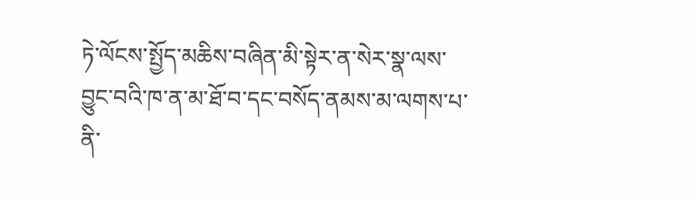ཏེ་ལོངས་སྤྱོད་མཆིས་བཞིན་མི་སྟེར་ན་སེར་སྣ་ལས་བྱུང་བའི་ཁ་ན་མ་ཐོ་བ་དང་བསོད་ནམས་མ་ལགས་པ་ནི་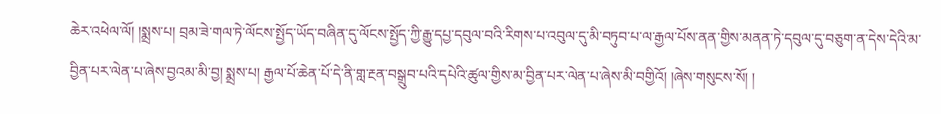ཆེར་འཕེལ་ལོ། །སྨྲས་པ། བྲམ་ཟེ་གལ་ཏེ་ལོངས་སྤྱོད་ཡོད་བཞིན་དུ་ལོངས་སྤྱོད་ཀྱི་རྒྱུ་དཔྱ་དབུལ་བའི་རིགས་པ་འབུལ་དུ་མི་བཏུབ་པ་ལ་རྒྱལ་པོས་ནན་གྱིས་མནན་ཏེ་དབུལ་དུ་བཅུག་ན་དེས་དེའི་མ་བྱིན་པར་ལེན་པ་ཞེས་བྱའམ་མི་བྱ། སྨྲས་པ། རྒྱལ་པོ་ཆེན་པོ་དེ་ནི་གླ་རྔན་བསྒྲུབ་པའི་དཔེའི་ཚུལ་གྱིས་མ་བྱིན་པར་ལེན་པ་ཞེས་མི་བགྱིའོ། །ཞེས་གསུངས་སོ། །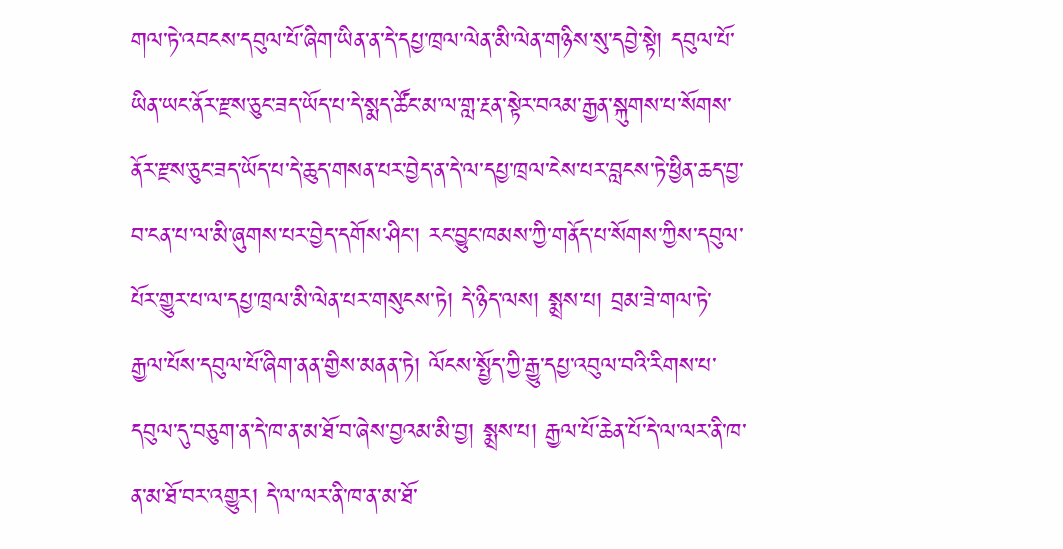གལ་ཏེ་འབངས་དབུལ་པོ་ཞིག་ཡིན་ན་དེ་དཔྱ་ཁྲལ་ལེན་མི་ལེན་གཉིས་སུ་དབྱེ་སྟེ། དབུལ་པོ་ཡིན་ཡང་ནོར་རྫས་ཅུང་ཟད་ཡོད་པ་དེ་སྨད་ཚོང་མ་ལ་གླ་རྔན་སྟེར་བའམ་རྒྱན་སྐུགས་པ་སོགས་ནོར་རྫས་ཅུང་ཟད་ཡོད་པ་དེ་ཆུད་གསན་པར་བྱེད་ན་དེ་ལ་དཔྱ་ཁྲལ་ངེས་པར་བླངས་ཏེ་ཕྱིན་ཆད་བྱ་བ་ངན་པ་ལ་མི་ཞུགས་པར་བྱེད་དགོས་ཤིང་། རང་བྱུང་ཁམས་ཀྱི་གནོད་པ་སོགས་ཀྱིས་དབུལ་པོར་གྱུར་པ་ལ་དཔྱ་ཁྲལ་མི་ལེན་པར་གསུངས་ཏེ། དེ་ཉིད་ལས། སྨྲས་པ། བྲམ་ཟེ་གལ་ཏེ་རྒྱལ་པོས་དབུལ་པོ་ཞིག་ནན་གྱིས་མནན་ཏེ། ལོངས་སྤྱོད་ཀྱི་རྒྱུ་དཔྱ་འབུལ་བའི་རིགས་པ་དབུལ་དུ་བཅུག་ན་དེ་ཁ་ན་མ་ཐོ་བ་ཞེས་བྱའམ་མི་བྱ། སྨྲས་པ། རྒྱལ་པོ་ཆེན་པོ་དེ་ལ་ལར་ནི་ཁ་ན་མ་ཐོ་བར་འགྱུར། དེ་ལ་ལར་ནི་ཁ་ན་མ་ཐོ་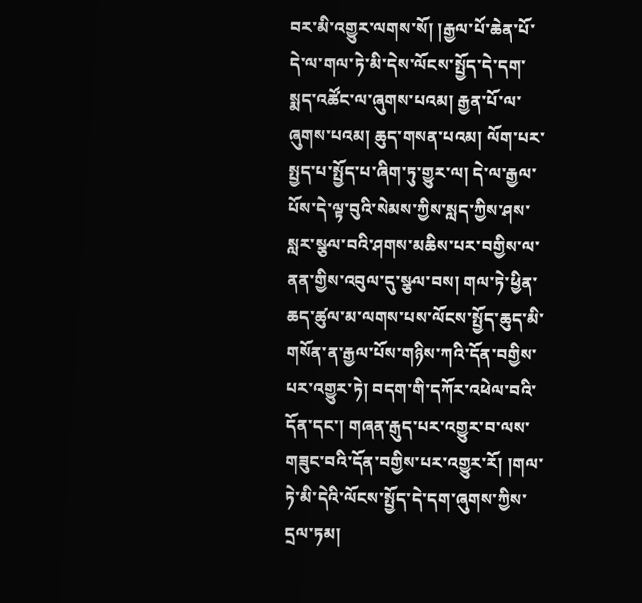བར་མི་འགྱུར་ལགས་སོ། །རྒྱལ་པོ་ཆེན་པོ་དེ་ལ་གལ་ཏེ་མི་དེས་ལོངས་སྤྱོད་དེ་དག་སྨད་འཚོང་ལ་ཞུགས་པའམ། རྒྱན་པོ་ལ་ཞུགས་པའམ། ཆུད་གསན་པའམ། ལོག་པར་སྤྱད་པ་སྤྱོད་པ་ཞིག་ཏུ་གྱུར་ལ། དེ་ལ་རྒྱལ་པོས་དེ་ལྟ་བུའི་སེམས་ཀྱིས་སླད་ཀྱིས་ཤས་སླར་སྩལ་བའི་ཤགས་མཆིས་པར་བགྱིས་ལ་ནན་གྱིས་འབུལ་དུ་སྩལ་བས། གལ་ཏེ་ཕྱིན་ཆད་ཚུལ་མ་ལགས་པས་ལོངས་སྤྱོད་ཆུད་མི་གསོན་ན་རྒྱལ་པོས་གཉིས་ཀའི་དོན་བགྱིས་པར་འགྱུར་ཏེ། བདག་གི་དཀོར་འཕེལ་བའི་དོན་དང་། གཞན་རྒུད་པར་འགྱུར་བ་ལས་གཟུང་བའི་དོན་བགྱིས་པར་འགྱུར་རོ། །གལ་ཏེ་མི་དེའི་ལོངས་སྤྱོད་དེ་དག་ཞུགས་ཀྱིས་དྲལ་ཏམ།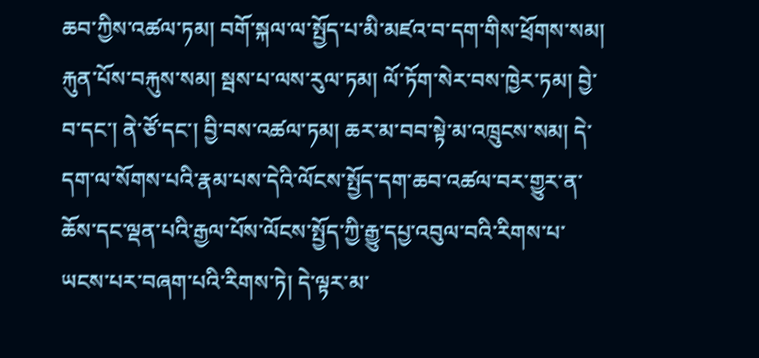ཆབ་ཀྱིས་འཚལ་ཏམ། བགོ་སྐལ་ལ་སྤྱོད་པ་མི་མཛའ་བ་དག་གིས་ཕྲོགས་སམ། རྐུན་པོས་བརྐུས་སམ། སྦས་པ་ལས་རུལ་ཏམ། ལོ་ཏོག་སེར་བས་ཁྱེར་ཏམ། བྱེ་བ་དང་། ནེ་ཙོ་དང་། བྱི་བས་འཚལ་ཏམ། ཆར་མ་བབ་སྟེ་མ་འཁྲུངས་སམ། དེ་དག་ལ་སོགས་པའི་རྣམ་པས་དེའི་ལོངས་སྤྱོད་དག་ཆབ་འཚལ་བར་གྱུར་ན་ཆོས་དང་ལྡན་པའི་རྒྱལ་པོས་ལོངས་སྤྱོད་ཀྱི་རྒྱུ་དཔྱ་འབུལ་བའི་རིགས་པ་ཡངས་པར་བཞག་པའི་རིགས་ཏེ། དེ་ལྟར་མ་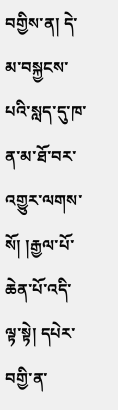བགྱིས་ན། དེ་མ་བསྐྱངས་པའི་སླད་དུ་ཁ་ན་མ་ཐོ་བར་འགྱུར་ལགས་སོ། །རྒྱལ་པོ་ཆེན་པོ་འདི་ལྟ་སྟེ། དཔེར་བགྱི་ན་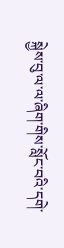སྐྱེས་བུ་ལ་ལ་ཞིག་གིས་སློང་བའི་དགེ་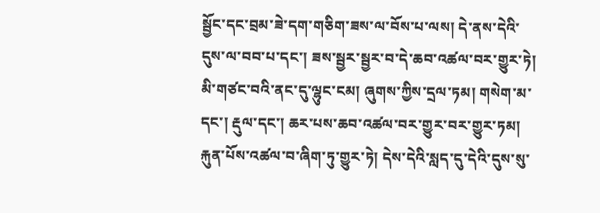སྦྱོང་དང་བྲམ་ཟེ་དག་གཅིག་ཟས་ལ་བོས་པ་ལས། དེ་ནས་དེའི་དུས་ལ་བབ་པ་དང་། ཟས་སྦྱར་སྦྱར་བ་དེ་ཆབ་འཚལ་བར་གྱུར་ཏེ། མི་གཙང་བའི་ནང་དུ་ལྷུང་ངམ། ཞུགས་ཀྱིས་དྲལ་ཏམ། གསེག་མ་དང་། རྡུལ་དང་། ཆར་པས་ཆབ་འཚལ་བར་གྱུར་བར་གྱུར་ཏམ། རྐུན་པོས་འཚལ་བ་ཞིག་ཏུ་གྱུར་ཏེ། དེས་དེའི་སླད་དུ་དེའི་དུས་སུ་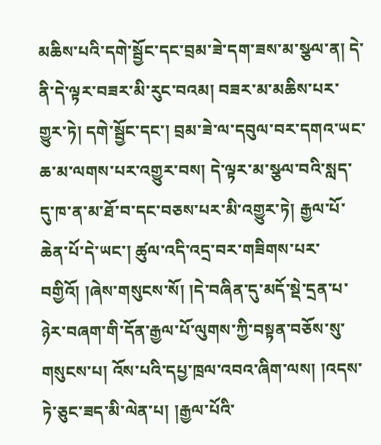མཆིས་པའི་དགེ་སྦྱོང་དང་བྲམ་ཟེ་དག་ཟས་མ་སྩལ་ན། དེ་ནི་དེ་ལྟར་བཟར་མི་རུང་བའམ། བཟར་མ་མཆིས་པར་གྱུར་ཏེ། དགེ་སྦྱོང་དང་། བྲམ་ཟེ་ལ་དབུལ་བར་དགའ་ཡང་ཆ་མ་ལགས་པར་འགྱུར་བས། དེ་ལྟར་མ་སྩལ་བའི་སླད་དུ་ཁ་ན་མ་ཐོ་བ་དང་བཅས་པར་མི་འགྱུར་ཏེ། རྒྱལ་པོ་ཆེན་པོ་དེ་ཡང་། ཚུལ་འདི་འདྲ་བར་གཟིགས་པར་བགྱིའོ། །ཞེས་གསུངས་སོ། །དེ་བཞིན་དུ་མདོ་སྡེ་དྲན་པ་ཉེར་བཞག་གི་དོན་རྒྱལ་པོ་ལུགས་ཀྱི་བསྟན་བཅོས་སུ་གསུངས་པ། འོས་པའི་དཔྱ་ཁྲལ་འབའ་ཞིག་ལས། །འདས་ཏེ་ཅུང་ཟད་མི་ལེན་པ། །རྒྱལ་པོའི་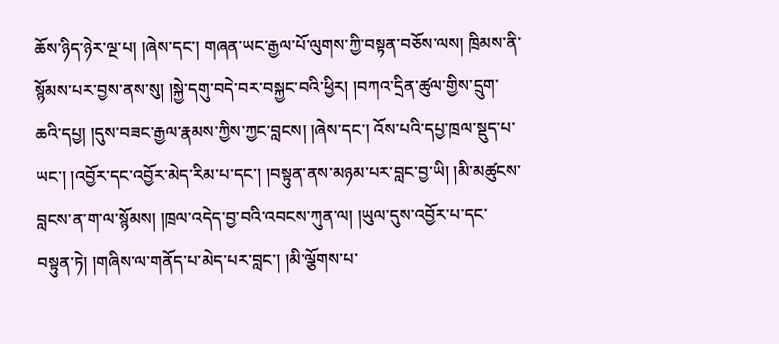ཆོས་ཉིད་ཉེར་ལྔ་པ། །ཞེས་དང་། གཞན་ཡང་རྒྱལ་པོ་ལུགས་ཀྱི་བསྟན་བཅོས་ལས། ཁྲིམས་ནི་སྙོམས་པར་བྱས་ནས་སུ། །སྐྱེ་དགུ་བདེ་བར་བསྐྱང་བའི་ཕྱིར། །བཀའ་དྲིན་ཚུལ་གྱིས་དྲུག་ཆའི་དཔྱ། །དུས་བཟང་རྒྱལ་རྣམས་ཀྱིས་ཀྱང་བླངས། །ཞེས་དང་། འོས་པའི་དཔྱ་ཁྲལ་སྡུད་པ་ཡང་། །འབྱོར་དང་འབྱོར་མེད་རིམ་པ་དང་། །བསྟུན་ནས་མཉམ་པར་བླང་བྱ་ཡི། །མི་མཚུངས་བླངས་ན་ག་ལ་སྙོམས། །ཁྲལ་འདེད་བྱ་བའི་འབངས་ཀུན་ལ། །ཡུལ་དུས་འབྱོར་པ་དང་བསྟུན་ཏེ། །གཞིས་ལ་གནོད་པ་མེད་པར་བླང་། །མི་ལྕོགས་པ་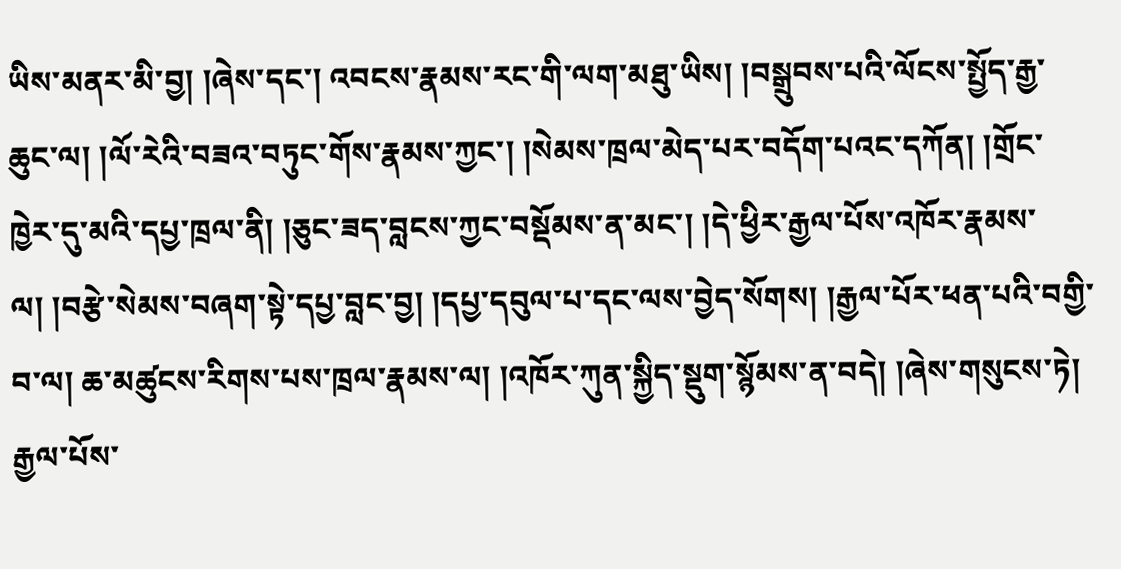ཡིས་མནར་མི་བྱ། །ཞེས་དང་། འབངས་རྣམས་རང་གི་ལག་མཐུ་ཡིས། །བསྒྲུབས་པའི་ལོངས་སྤྱོད་རྒྱ་ཆུང་ལ། །ལོ་རེའི་བཟའ་བཏུང་གོས་རྣམས་ཀྱང་། །སེམས་ཁྲལ་མེད་པར་བདོག་པའང་དཀོན། །གྲོང་ཁྱེར་དུ་མའི་དཔྱ་ཁྲལ་ནི། །ཅུང་ཟད་བླངས་ཀྱང་བསྡོམས་ན་མང་། །དེ་ཕྱིར་རྒྱལ་པོས་འཁོར་རྣམས་ལ། །བརྩེ་སེམས་བཞག་སྟེ་དཔྱ་བླང་བྱ། །དཔྱ་དབུལ་པ་དང་ལས་བྱེད་སོགས། །རྒྱལ་པོར་ཕན་པའི་བགྱི་བ་ལ། ཆ་མཚུངས་རིགས་པས་ཁྲལ་རྣམས་ལ། །འཁོར་ཀུན་སྐྱིད་སྡུག་སྙོམས་ན་བདེ། །ཞེས་གསུངས་ཏེ། རྒྱལ་པོས་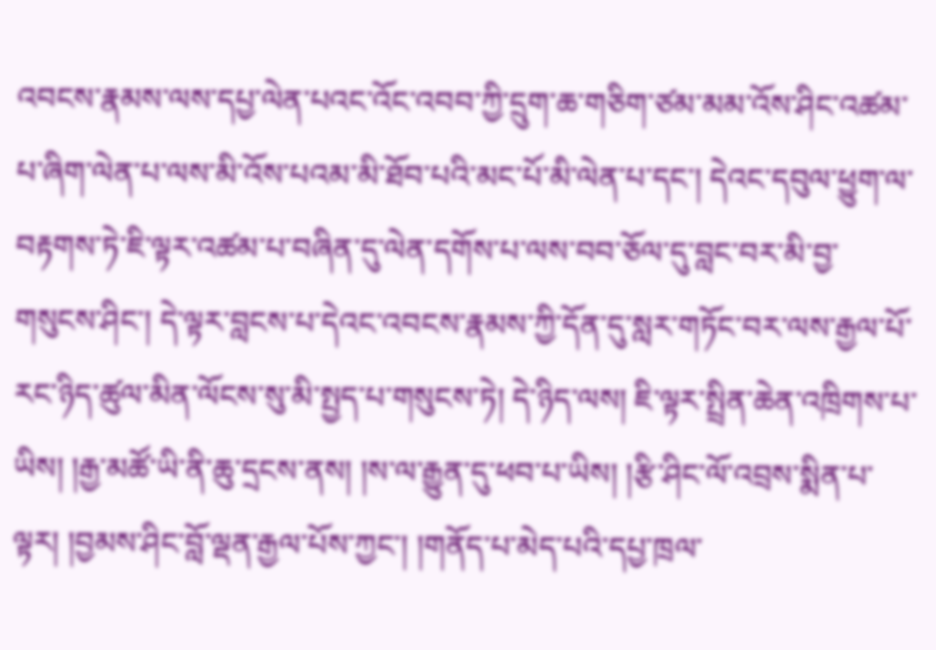འབངས་རྣམས་ལས་དཔྱ་ལེན་པའང་འོང་འབབ་ཀྱི་དྲུག་ཆ་གཅིག་ཙམ་མམ་འོས་ཤིང་འཚམ་པ་ཞིག་ལེན་པ་ལས་མི་འོས་པའམ་མི་ཐོབ་པའི་མང་པོ་མི་ལེན་པ་དང་། དེའང་དབུལ་ཕྱུག་ལ་བརྟགས་ཏེ་ཇི་ལྟར་འཚམ་པ་བཞིན་དུ་ལེན་དགོས་པ་ལས་བབ་ཅོལ་དུ་བླང་བར་མི་བྱ་གསུངས་ཤིང་། དེ་ལྟར་བླངས་པ་དེའང་འབངས་རྣམས་ཀྱི་དོན་དུ་སླར་གཏོང་བར་ལས་རྒྱལ་པོ་རང་ཉིད་ཚུལ་མིན་ལོངས་སུ་མི་སྤྱད་པ་གསུངས་ཏེ། དེ་ཉིད་ལས། ཇི་ལྟར་སྤྲིན་ཆེན་འཁྲིགས་པ་ཡིས། །རྒྱ་མཚོ་ཡི་ནི་ཆུ་དྲངས་ནས། །ས་ལ་རྒྱུན་དུ་ཕབ་པ་ཡིས། །རྩི་ཤིང་ལོ་འབྲས་སྨིན་པ་ལྟར། །བྱམས་ཤིང་བློ་ལྡན་རྒྱལ་པོས་ཀྱང་། །གནོད་པ་མེད་པའི་དཔྱ་ཁྲལ་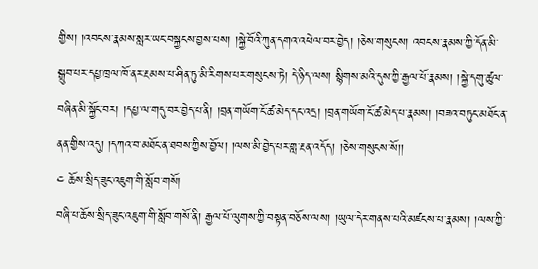གྱིས། །འབངས་རྣམས་སླར་ཡང་བསྐྱངས་བྱས་པས། །སྐྱེ་བོའི་ཀུན་དགའ་འཕེལ་བར་བྱེད། །ཅེས་གསུངས། འབངས་རྣམས་ཀྱི་དོན་མི་སྒྲུབ་པར་དཔྱ་ཁྲལ་ཁོ་ནར་རྔམས་པ་ཤིན་ཏུ་མི་རིགས་པར་གསུངས་ཏེ། དེ་ཉིད་ལས། སྙིགས་མའི་དུས་ཀྱི་རྒྱལ་པོ་རྣམས། །སྐྱེ་དགུ་ཚུལ་བཞིན་མི་སྐྱོང་བར། །དཔྱ་ལ་གདུ་བར་བྱེད་པ་ནི། །བྲན་གཡོག་ངོ་ཚ་མེད་དང་འདྲ། །བྲན་གཡོག་ངོ་ཚ་མེད་པ་རྣམས། །བཟའ་བཏུང་མཐོང་ན་ནན་གྱིས་འདུ། །དཀའ་བ་མཐོང་ན་ཐབས་ཀྱིས་བྱོལ། །ལས་མི་བྱེད་པར་གླ་རྔན་འདོད། །ཅེས་གསུངས་སོ།།
༤ ཆོས་སྲིད་ཟུང་འཇུག་གི་སློབ་གསོ།
བཞི་པ་ཆོས་སྲིད་ཟུང་འཇུག་གི་སློབ་གསོ་ནི། རྒྱལ་པོ་ལུགས་ཀྱི་བསྟན་བཅོས་ལས། །ཡུལ་དེར་གནས་པའི་མཛངས་པ་རྣམས། །ལས་ཀྱི་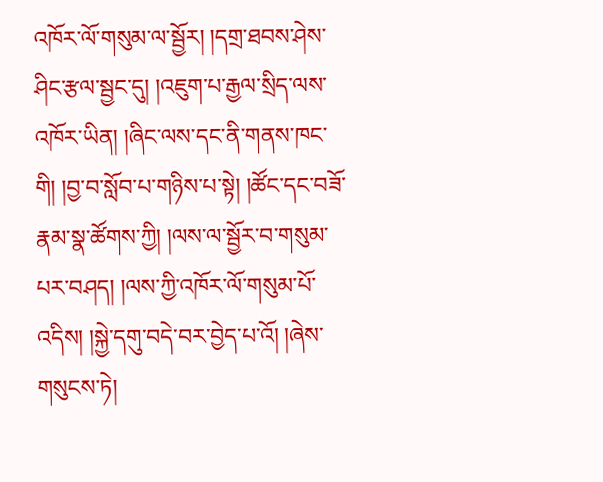འཁོར་ལོ་གསུམ་ལ་སྦྱོར། །དགྲ་ཐབས་ཤེས་ཤིང་རྩལ་སྦྱང་དུ། །འཇུག་པ་རྒྱལ་སྲིད་ལས་འཁོར་ཡིན། །ཞིང་ལས་དང་ནི་གནས་ཁང་གི། །བྱ་བ་སློབ་པ་གཉིས་པ་སྟེ། །ཚོང་དང་བཟོ་རྣམ་སྣ་ཚོགས་ཀྱི། །ལས་ལ་སྦྱོར་བ་གསུམ་པར་བཤད། །ལས་ཀྱི་འཁོར་ལོ་གསུམ་པོ་འདིས། །སྐྱེ་དགུ་བདེ་བར་བྱེད་པ་འོ། །ཞེས་གསུངས་ཏེ།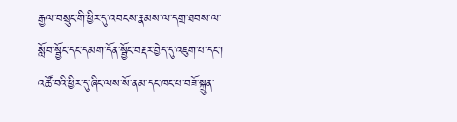རྒྱལ་བསྲུང་གི་ཕྱིར་དུ་འབངས་རྣམས་ལ་དགྲ་ཐབས་ལ་སློབ་སྦྱོང་དང་དམག་དོན་སྦྱོང་བརྡར་བྱེད་དུ་འཇུག་པ་དང་། འཚོ་བའི་ཕྱིར་དུ་ཞིང་ལས་སོ་ནམ་དང་ཁང་པ་བཟོ་སྐྲུན་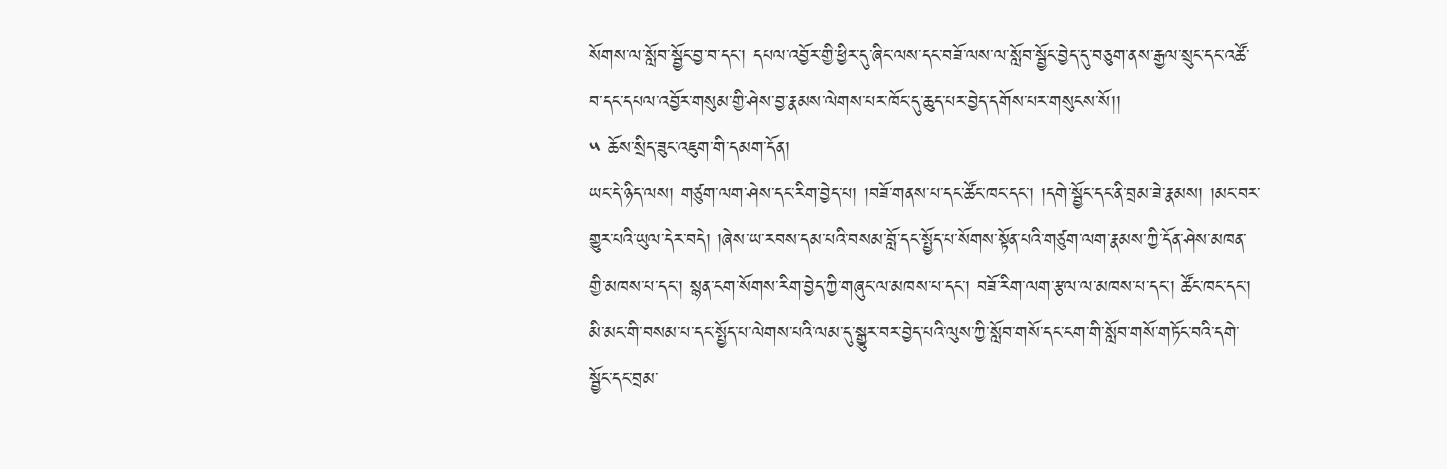སོགས་ལ་སློབ་སྦྱོང་བྱ་བ་དང་། དཔལ་འབྱོར་གྱི་ཕྱིར་དུ་ཞིང་ལས་དང་བཟོ་ལས་ལ་སློབ་སྦྱོང་བྱེད་དུ་བཅུག་ནས་རྒྱལ་སྲུང་དང་འཚོ་བ་དང་དཔལ་འབྱོར་གསུམ་གྱི་ཤེས་བྱ་རྣམས་ལེགས་པར་ཁོང་དུ་ཆུད་པར་བྱེད་དགོས་པར་གསུངས་སོ།།
༥ ཆོས་སྲིད་ཟུང་འཇུག་གི་དམག་དོན།
ཡང་དེ་ཉིད་ལས། གཙུག་ལག་ཤེས་དང་རིག་བྱེད་པ། །བཟོ་གནས་པ་དང་ཚོང་ཁང་དང་། །དགེ་སྦྱོང་དང་ནི་བྲམ་ཟེ་རྣམས། །མང་བར་གྱུར་པའི་ཡུལ་དེར་བདེ། །ཞེས་ཡ་རབས་དམ་པའི་བསམ་བློ་དང་སྤྱོད་པ་སོགས་སྟོན་པའི་གཙུག་ལག་རྣམས་ཀྱི་དོན་ཤེས་མཁན་གྱི་མཁས་པ་དང་། སྙན་ངག་སོགས་རིག་བྱེད་ཀྱི་གཞུང་ལ་མཁས་པ་དང་། བཟོ་རིག་ལག་རྩལ་ལ་མཁས་པ་དང་། ཚོང་ཁང་དང་། མི་མང་གི་བསམ་པ་དང་སྤྱོད་པ་ལེགས་པའི་ལམ་དུ་སྒྱུར་བར་བྱེད་པའི་ལུས་ཀྱི་སློབ་གསོ་དང་ངག་གི་སློབ་གསོ་གཏོང་བའི་དགེ་སྦྱོང་དང་བྲམ་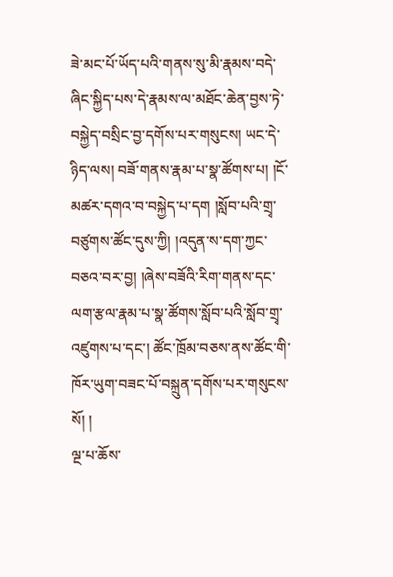ཟེ་མང་པོ་ཡོད་པའི་གནས་སུ་མི་རྣམས་བདེ་ཞིང་སྐྱིད་པས་དེ་རྣམས་ལ་མཐོང་ཆེན་བྱས་ཏེ་བསྐྱེད་བསྲིང་བྱ་དགོས་པར་གསུངས། ཡང་དེ་ཉིད་ལས། བཟོ་གནས་རྣམ་པ་སྣ་ཚོགས་པ། །ངོ་མཚར་དགའ་བ་བསྐྱེད་པ་དག །སློབ་པའི་གྲྭ་བཙུགས་ཚོང་དུས་ཀྱི། །འདུན་ས་དག་ཀྱང་བཅའ་བར་བྱ། །ཞེས་བཟོའི་རིག་གནས་དང་ལག་རྩལ་རྣམ་པ་སྣ་ཚོགས་སློབ་པའི་སློབ་གྲྭ་འཛུགས་པ་དང་། ཚོང་ཁྲོམ་བཅས་ནས་ཚོང་གི་ཁོར་ཡུག་བཟང་པོ་བསྐྲུན་དགོས་པར་གསུངས་སོ། །
ལྔ་པ་ཆོས་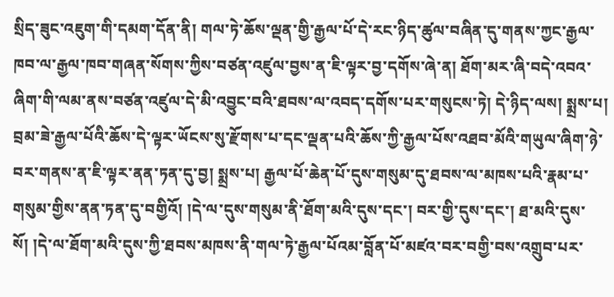སྲིད་ཟུང་འཇུག་གི་དམག་དོན་ནི། གལ་ཏེ་ཆོས་ལྡན་གྱི་རྒྱལ་པོ་དེ་རང་ཉིད་ཚུལ་བཞིན་དུ་གནས་ཀྱང་རྒྱལ་ཁབ་ལ་རྒྱལ་ཁབ་གཞན་སོགས་ཀྱིས་བཙན་འཛུལ་བྱས་ན་ཇི་ལྟར་བྱ་དགོས་ཞེ་ན། ཐོག་མར་ཞི་བདེ་འབའ་ཞིག་གི་ལམ་ནས་བཙན་འཛུལ་དེ་མི་འབྱུང་བའི་ཐབས་ལ་འབད་དགོས་པར་གསུངས་ཏེ། དེ་ཉིད་ལས། སྨྲས་པ། བྲམ་ཟེ་རྒྱལ་པོའི་ཆོས་དེ་ལྟར་ཡོངས་སུ་རྫོགས་པ་དང་ལྡན་པའི་ཆོས་ཀྱི་རྒྱལ་པོས་འཐབ་མོའི་གཡུལ་ཞིག་ཉེ་བར་གནས་ན་ཇི་ལྟར་ནན་ཏན་དུ་བྱ། སྨྲས་པ། རྒྱལ་པོ་ཆེན་པོ་དུས་གསུམ་དུ་ཐབས་ལ་མཁས་པའི་རྣམ་པ་གསུམ་གྱིས་ནན་ཏན་དུ་བགྱིའོ། །དེ་ལ་དུས་གསུམ་ནི་ཐོག་མའི་དུས་དང་། བར་གྱི་དུས་དང་། ཐ་མའི་དུས་སོ། །དེ་ལ་ཐོག་མའི་དུས་ཀྱི་ཐབས་མཁས་ནི་གལ་ཏེ་རྒྱལ་པོའམ་བློན་པོ་མཛའ་བར་བགྱི་བས་འགྲུབ་པར་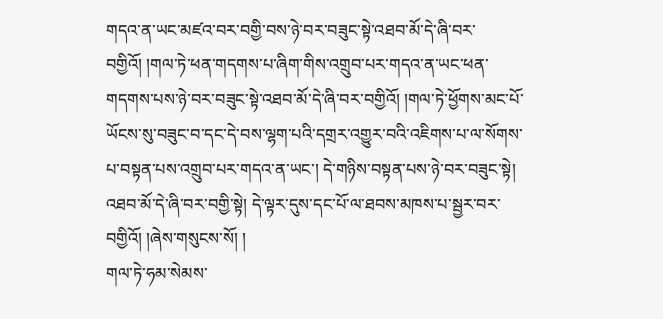གདའ་ན་ཡང་མཛའ་བར་བགྱི་བས་ཉེ་བར་བཟུང་སྟེ་འཐབ་མོ་དེ་ཞི་བར་བགྱིའོ། །གལ་ཏེ་ཕན་གདགས་པ་ཞིག་གིས་འགྲུབ་པར་གདའ་ན་ཡང་ཕན་གདགས་པས་ཉེ་བར་བཟུང་སྟེ་འཐབ་མོ་དེ་ཞི་བར་བགྱིའོ། །གལ་ཏེ་ཕྱོགས་མང་པོ་ཡོངས་སུ་བཟུང་བ་དང་དེ་བས་ལྷག་པའི་དགྲར་འགྱུར་བའི་འཇིགས་པ་ལ་སོགས་པ་བསྟན་པས་འགྲུབ་པར་གདའ་ན་ཡང་། དེ་གཉིས་བསྟན་པས་ཉེ་བར་བཟུང་སྟེ། འཐབ་མོ་དེ་ཞི་བར་བགྱི་སྟེ། དེ་ལྟར་དུས་དང་པོ་ལ་ཐབས་མཁས་པ་སྦྱར་བར་བགྱིའོ། །ཞེས་གསུངས་སོ། །
གལ་ཏེ་ཧམ་སེམས་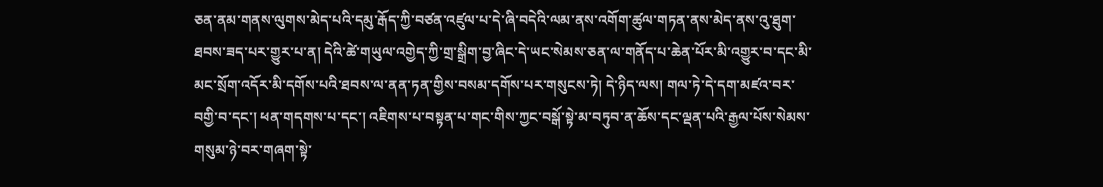ཅན་ནམ་གནས་ལུགས་མེད་པའི་དམུ་རྒོད་ཀྱི་བཙན་འཛུལ་པ་དེ་ཞི་བདེའི་ལམ་ནས་འགོག་ཚུལ་གཏན་ནས་མེད་ནས་འུ་ཐུག་ཐབས་ཟད་པར་གྱུར་པ་ན། དེའི་ཚེ་གཡུལ་འགྱེད་ཀྱི་གྲ་སྒྲིག་བྱ་ཞིང་དེ་ཡང་སེམས་ཅན་ལ་གནོད་པ་ཆེན་པོར་མི་འགྱུར་བ་དང་མི་མང་སྲོག་འདོར་མི་དགོས་པའི་ཐབས་ལ་ནན་ཏན་གྱིས་བསམ་དགོས་པར་གསུངས་ཏེ། དེ་ཉིད་ལས། གལ་ཏེ་དེ་དག་མཛའ་བར་བགྱི་བ་དང་། ཕན་གདགས་པ་དང་། འཇིགས་པ་བསྟན་པ་གང་གིས་ཀྱང་བསྒོ་སྟེ་མ་བཏུབ་ན་ཆོས་དང་ལྡན་པའི་རྒྱལ་པོས་སེམས་གསུམ་ཉེ་བར་གཞག་སྟེ་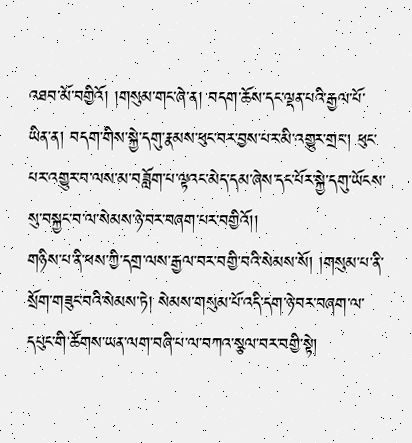འཐབ་མོ་བགྱིའོ། །གསུམ་གང་ཞེ་ན། བདག་ཆོས་དང་ལྡན་པའི་རྒྱལ་པོ་ཡིན་ན། བདག་གིས་སྐྱེ་དགུ་རྣམས་ཕུང་བར་བྱས་པར་མི་འགྱུར་གྲང་། ཕུང་པར་འགྱུར་བ་ལས་མ་བཟློག་པ་ལྟའང་མེད་དམ་ཞེས་དང་པོར་སྐྱེ་དགུ་ཡོངས་སུ་བསྐྱང་བ་ལ་སེམས་ཉེ་བར་བཞག་པར་བགྱིའོ།།
གཉིས་པ་ནི་ཕས་ཀྱི་དགྲ་ལས་རྒྱལ་བར་བགྱི་བའི་སེམས་སོ། །གསུམ་པ་ནི་སྲོག་གཟུང་བའི་སེམས་ཏེ། སེམས་གསུམ་པོ་འདི་དག་ཉེ་བར་བཞག་ལ་དཔུང་གི་ཚོགས་ཡན་ལག་བཞི་པ་ལ་བཀའ་སྩལ་བར་བགྱི་སྟེ།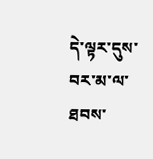དེ་ལྟར་དུས་བར་མ་ལ་ཐབས་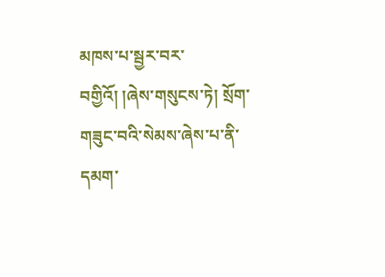མཁས་པ་སྦྱར་བར་བགྱིའོ། །ཞེས་གསུངས་ཏེ། སྲོག་གཟུང་བའི་སེམས་ཞེས་པ་ནི་དམག་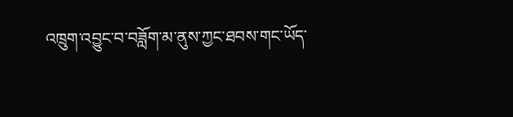འཁྲུག་འབྱུང་བ་བཟློག་མ་ནུས་ཀྱང་ཐབས་གང་ཡོད་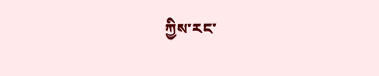ཀྱིས་རང་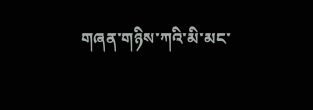གཞན་གཉིས་ཀའི་མི་མང་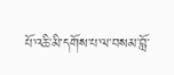པོ་འཆི་མི་དགོས་པ་ལ་བསམ་བློ་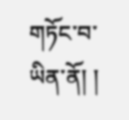གཏོང་བ་ཡིན་ནོ། །